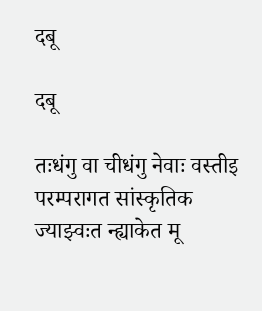दबू

दबू

तःधंगु वा चीधंगु नेवाः वस्तीइ परम्परागत सांस्कृतिक ज्याझ्वःत न्ह्याकेत मू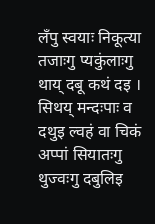लँपु स्वयाः निकूत्या तजाःगु प्यकुंलाःगु थाय् दबू कथं दइ । सिथय् मन्दःपाः व दथुइ ल्वहं वा चिकं अप्पां सियातःगु थुज्वःगु दबुलिइ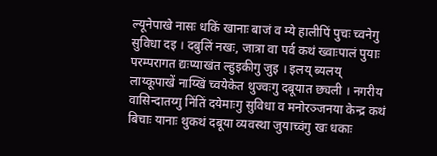ल्यूनेपाखे नासः धकिं खानाः बाजं व म्ये हालीपिं पुचः च्वनेगु सुविधा दइ । दबुलिं नखः, जात्रा वा पर्व कथं ख्वाःपालं पुयाः परम्परागत द्यःप्याखंत ल्हुइकीगु जुइ । इलय् ब्यलय् लाय्कूपाखें नाय्खिं च्वयेकेत थुज्वःगु दबूयात छ्यली । नगरीय वासिन्दातय्गु निंतिं दयेमाःगु सुविधा व मनोरञ्जनया केन्द्र कथं बिचाः यानाः थुकथं दबूया व्यवस्था जुयाच्वंगु खः धकाः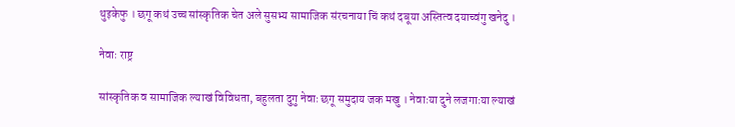थुइकेफु । छगू कथं उच्च सांस्कृतिक चेत अले सुसभ्य सामाजिक संरचनाया चिं कथं दबूया अस्तित्व दयाच्वंगु खनेदु ।

नेवाः राष्ट्र

सांस्कृतिक व सामाजिक ल्याखं विविधता, बहुलता दुगु नेवाः छगू समुदाय जक मखु । नेवाःया दुने लजगाःया ल्याखं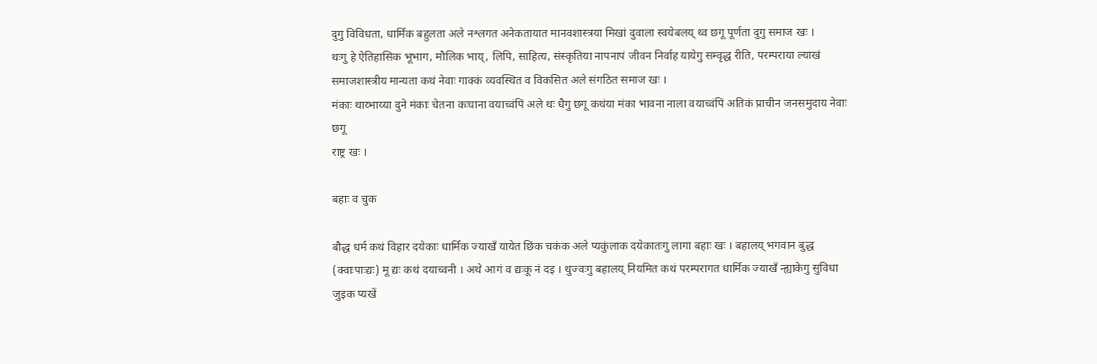दुगु विविधता, धार्मिक बहुलता अले नश्लगत अनेकतायात मानवशास्त्रया मिखां दुवाला स्वयेबलय् थ्व छगू पूर्णता दुगु समाज खः ।
थःगु हे ऐतिहासिक भूभाग, मौलिक भाय्, लिपि, साहित्य, संस्कृतिया नापनापं जीवन निर्वाह यायेगु सम्वृद्ध रीति, परम्पराया ल्याखं समाजशास्त्रीय मान्यता कथं नेवाः गाक्कं व्यवस्थित व विकसित अले संगठित समाज खः ।
मंकाः थाय्भाय्या दुने मंकाः चेतना कःघाना वयाच्वंपिं अले थः धैगु छगू कथंया मंका भावना नाला वयाच्वंपिं अतिकं प्राचीन जनसमुदाय नेवाः छगू
राष्ट्र खः ।

बहाः व चुक

बौद्ध धर्म कथं विहार दयेकाः धार्मिक ज्याखँ यायेत छिंक चकंक अले प्यकुंलाक दयेकातःगु लागा बहाः खः । बहालय् भगवान बुद्ध (क्वाःपाःद्यः) मू द्यः कथं दयाच्वनी । अथे आगं व द्यःकू नं दइ । थुज्वःगु बहालय् नियमित कथं परम्परागत धार्मिक ज्याखँ न्ह्याकेगु सुविधा जुइक प्यखें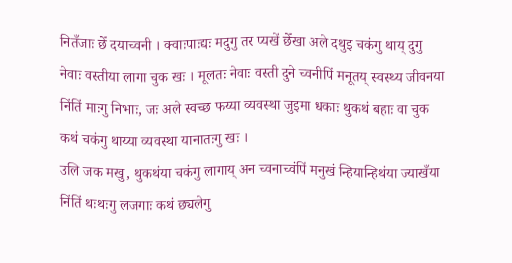नितँजाः छेँ दयाच्वनी । क्वाःपाःद्यः मदुगु तर प्यखें छेँखा अले दथुइ चकंगु थाय् दुगु नेवाः वस्तीया लागा चुक खः । मूलतः नेवाः वस्ती दुने च्वनीपिं मनूतय् स्वस्थ्य जीवनया निंतिं माःगु निभाः, जः अले स्वच्छ फय्या व्यवस्था जुइमा धकाः थुकथं बहाः वा चुक कथं चकंगु थाय्या व्यवस्था यानातःगु खः ।
उलि जक मखु, थुकथंया चकंगु लागाय् अन च्वनाच्वंपिं मनुखं न्हियान्हिथंया ज्याखँया निंतिं थःथःगु लजगाः कथं छ्यलेगु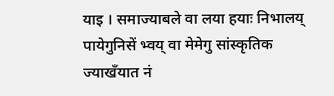याइ । समाज्याबले वा लया हयाः निभालय् पायेगुनिसें भ्वय् वा मेमेगु सांस्कृतिक ज्याखँयात नं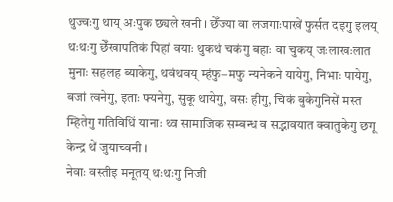थुज्वःगु थाय् अःपुक छ्यले खनी । छेँज्या वा लजगाःपाखें फुर्सत दइगु इलय् थःथःगु छेँखापतिकं पिहां वयाः थुकथं चकंगु बहाः वा चुकय् जःलाखःलात मुनाः सहलह ब्याकेगु, थवंथवय् म्हंफु–मफु न्यनेकने यायेगु, निभाः पायेगु, बजां त्वनेगु, इताः फ्यनेगु, सुकू थायेगु, वसः हीगु, चिकं बुकेगुनिसें मस्त म्हितेगु गतिविधिं यानाः थ्व सामाजिक सम्बन्ध व सद्भावयात क्वातुकेगु छगू केन्द्र थें जुयाच्वनी ।
नेवाः वस्तीइ मनूतय् थःथःगु निजी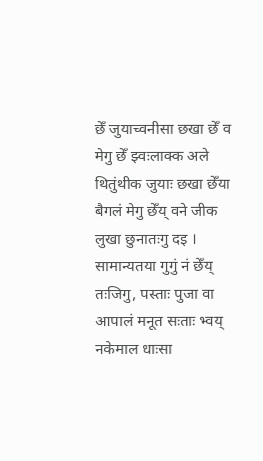छेँ जुयाच्वनीसा छखा छेँ व मेगु छेँ झ्वःलाक्क अले थितुंथीक जुयाः छखा छेँया बैगलं मेगु छेँय् वने जीक लुखा छुनातःगु दइ । सामान्यतया गुगुं नं छेँय् तःजिगु, पस्ताः पुजा वा आपालं मनूत सःताः भ्वय् नकेमाल धाःसा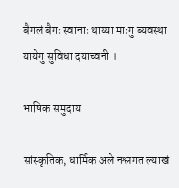बैगलं बैगः स्वानाः थाय्या माःगु ब्यवस्था यायेगु सुविधा दयाच्वनी ।

भाषिक समुदाय

सांस्कृतिक, धार्मिक अले नश्लगत ल्याखं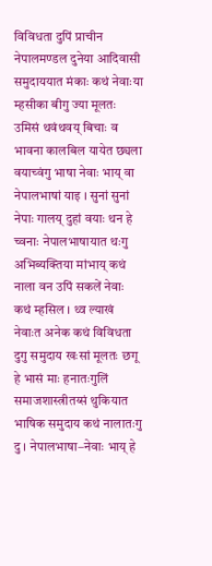विविधता दुपिं प्राचीन नेपालमण्डल दुनेया आदिवासी समुदाययात मंकाः कथं नेवाःया म्हसीका बीगु ज्या मूलतः उमिसं थवंथवय् बिचाः व भावना कालबिल यायेत छ्यला वयाच्वंगु भाषा नेवाः भाय् वा नेपालभाषां याइ । सुनां सुनां नेपाः गालय् दुहां वयाः थन हे च्वनाः नेपालभाषायात थःगु अभिब्यक्तिया मांभाय् कथं नाला वन उपिं सकलें नेवाः कथं म्हसिल । थ्व ल्याखं नेवाःत अनेक कथं विविधता दुगु समुदाय खःसां मूलतः छगू हे भासं माः हनातःगुलिं समाजशास्त्रीतय्सं थुकियात भाषिक समुदाय कथं नालातःगु दु । नेपालभाषा–नेवाः भाय् हे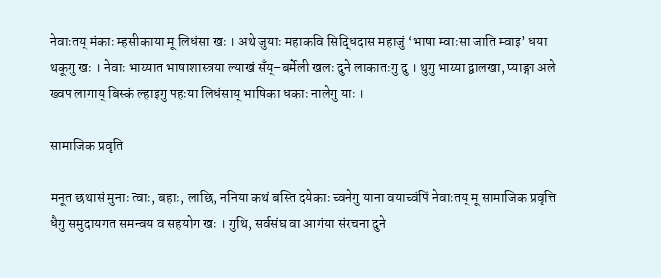नेवाःतय् मंकाः म्हसीकाया मू लिधंसा खः । अथे जुयाः महाकवि सिद्धिदास महाजुं ‘भाषा म्वाःसा जाति म्वाइ’ धया थकूगु खः । नेवाः भाय्यात भाषाशास्त्रया ल्याखं सँय्–बर्मेली खलः दुने लाकातःगु दु । थुगु भाय्या द्वालखा, प्याङ्गा अले ख्वप लागाय् बिस्कं ल्हाइगु पहःया लिधंसाय् भाषिका धकाः नालेगु याः ।

सामाजिक प्रवृति

मनूत छथासं मुनाः त्वाः, बहाः, लाछि, ननिया कथं बस्ति दयेकाः च्वनेगु याना वयाच्वंपिं नेवाःतय् मू सामाजिक प्रवृत्ति धैगु समुदायगत समन्वय व सहयोग खः । गुथि, सर्वसंघ वा आगंया संरचना दुने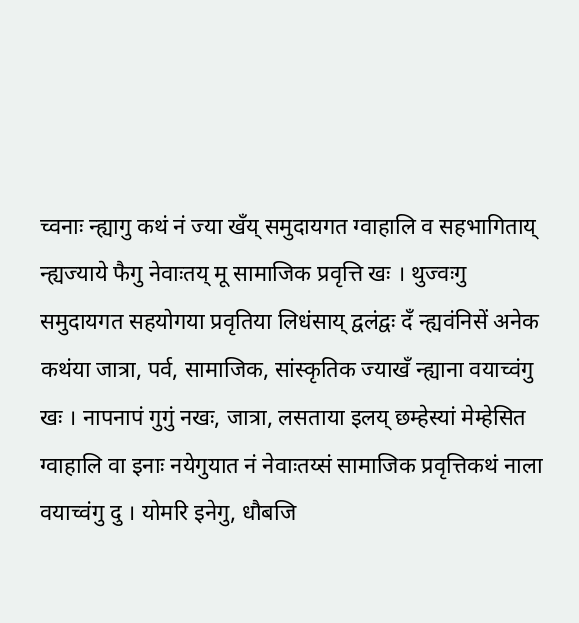च्वनाः न्ह्यागु कथं नं ज्या खँय् समुदायगत ग्वाहालि व सहभागिताय् न्ह्यज्याये फैगु नेवाःतय् मू सामाजिक प्रवृत्ति खः । थुज्वःगु समुदायगत सहयोगया प्रवृतिया लिधंसाय् द्वलंद्वः दँ न्ह्यवंनिसें अनेक कथंया जात्रा, पर्व, सामाजिक, सांस्कृतिक ज्याखँ न्ह्याना वयाच्वंगु खः । नापनापं गुगुं नखः, जात्रा, लसताया इलय् छम्हेस्यां मेम्हेसित ग्वाहालि वा इनाः नयेगुयात नं नेवाःतय्सं सामाजिक प्रवृत्तिकथं नाला वयाच्वंगु दु । योमरि इनेगु, धौबजि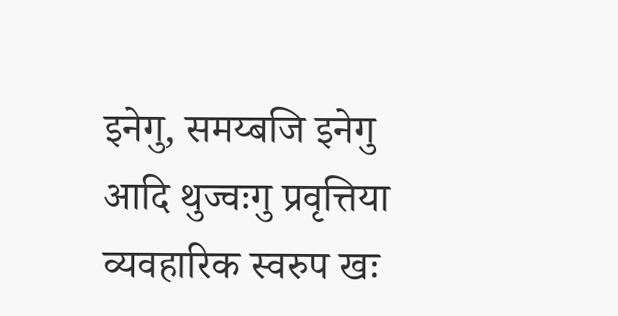इनेगु, समय्बजि इनेगु आदि थुज्वःगु प्रवृत्तिया व्यवहारिक स्वरुप खः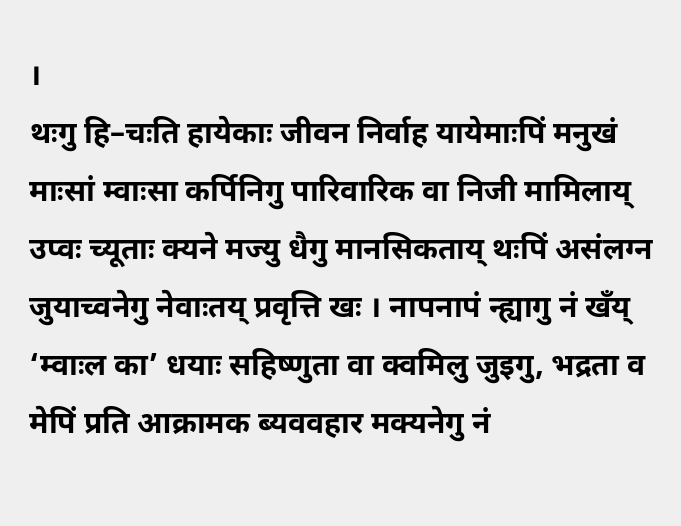।
थःगु हि–चःति हायेकाः जीवन निर्वाह यायेमाःपिं मनुखं माःसां म्वाःसा कर्पिनिगु पारिवारिक वा निजी मामिलाय् उप्वः च्यूताः क्यने मज्यु धैगु मानसिकताय् थःपिं असंलग्न जुयाच्वनेगु नेवाःतय् प्रवृत्ति खः । नापनापं न्ह्यागु नं खँय् ‘म्वाःल का’ धयाः सहिष्णुता वा क्वमिलु जुइगु, भद्रता व मेपिं प्रति आक्रामक ब्यववहार मक्यनेगु नं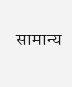सामान्य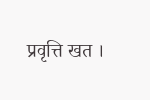प्रवृत्ति खत ।